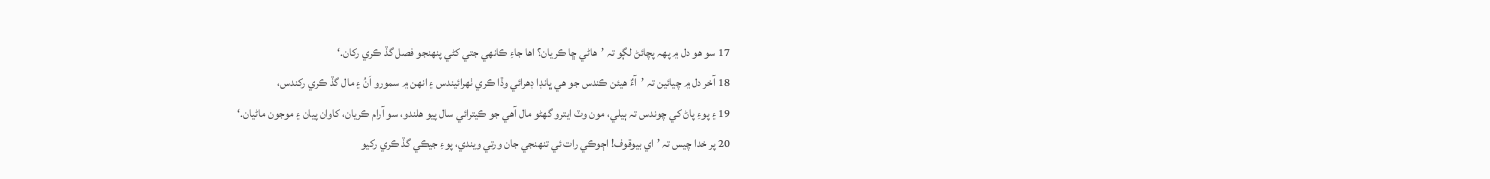17 سو ھو دل ۾ پھہ پچائڻ لڳو تہ ’ھاڻي ڇا ڪريان؟ اھا جاءِ ڪانھي جتي کڻي پنھنجو فصل گڏ ڪري رکان.‘
18 آخر دل ۾ چيائين تہ ’آءٌ ھيئن ڪندس جو ھي ڀانڊا ڊھرائي وڏا ڪري ٺھرائيندس ۽ انھن ۾ سمورو اَنُ ۽ مال گڏ ڪري رکندس،
19 ۽ پوءِ پاڻ کي چوندس تہ ٻيلي، مون وٽ ايترو گھڻو مال آھي جو ڪيترائي سال پيو ھلندو، سو آرام ڪريان، کاوان پيان ۽ موجون ماڻيان.‘
20 پر خدا چيس تہ ’اي بيوقوف! اڄوڪي رات ئي تنھنجي جان ورتي ويندي، پوءِ جيڪي گڏ ڪري رکيو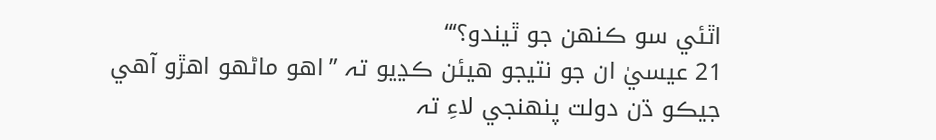اٿئي سو ڪنھن جو ٿيندو؟‘“
21 عيسيٰ ان جو نتيجو ھيئن ڪڍيو تہ ”اھو ماڻھو اھڙو آھي جيڪو ڌن دولت پنھنجي لاءِ تہ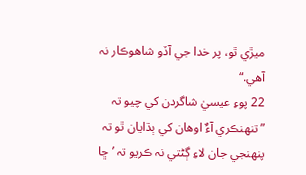ميڙي ٿو، پر خدا جي آڏو شاھوڪار نہ آھي.“
22 پوءِ عيسيٰ شاگردن کي چيو تہ ”تنھنڪري آءٌ اوھان کي ٻڌايان ٿو تہ پنھنجي جان لاءِ ڳڻتي نہ ڪريو تہ ’ڇا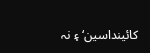کائينداسين‘ ۽ نہ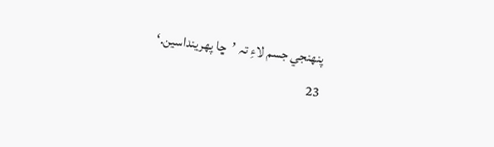پنھنجي جسم لاءِ تہ ’ڇا پھرينداسين.‘
23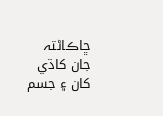ڇاڪاڻتہ جان کاڌي کان ۽ جسم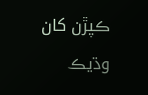ڪپڙن کان وڌيڪ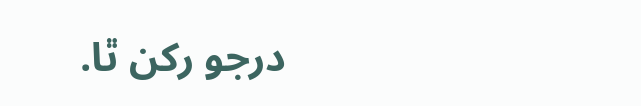درجو رکن ٿا.